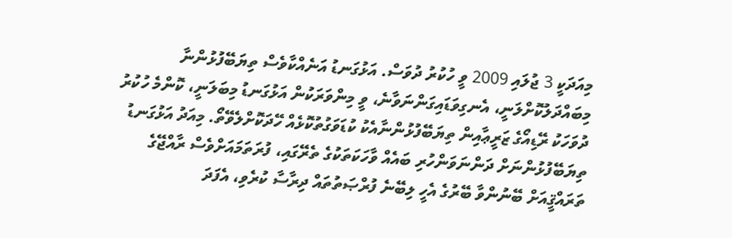މިއަދަކީ 3 ޖުލައި 2009 ވީ ހުކުރު ދުވަސް. އަޅުގަނޑު އަނެއްކާވެސް ތިޔަބޭފުޅުންނާ މިބައްދަލުކޮށްލަނީ، އެނގިވަޑައިގަންނަވާނެ، ވީ މިންވަރަކުން އަޅުގަނޑު މިބަލަނީ، ކޮންމެ ހުކުރު ދުވަހަކު ރޭޑިއޯގެ ޒަރީޢާއިން ތިޔަބޭފުޅުންނާއެކު ކުޑަވަގުތުކޮޅެއް ހޭދަކޮށްލެވޭތޯ. މިއަދު އަޅުގަނޑު ތިޔަބޭފުޅުންނަށް ދަންނަވަންހުރި ބައެއް ވާހަކަތަކުގެ ތެރޭގައި، ފުރަތަމައަށްވެސް ރާއްޖޭގެ ތަރައްޤީއަށް ބޭނުންވާ ބޭރުގެ އެހީ ލިބޭނެ ފުރްޞަތުތައް ދިރާސާ ކުރެވި، އެފަދަ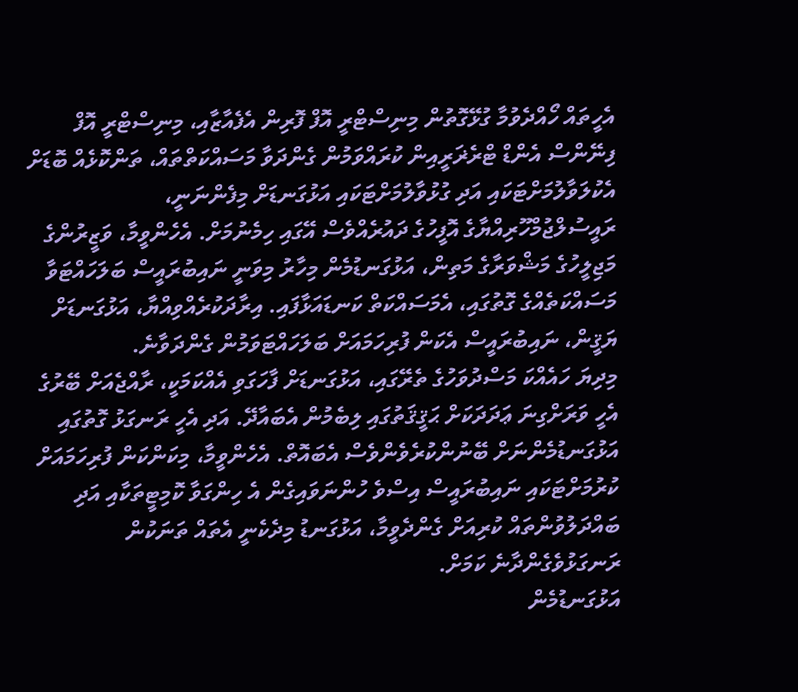އެހީތައް ހޯއްދެވުމާ ގުޅޭގޮތުން މިނިސްޓްރީ އޮފް ފޮރިން އެފެއާޒާއި، މިނިސްޓްރީ އޮފް ފިނޭންސް އެންޑް ޓްރެޜަރީއިން ކުރައްވަމުން ގެންދަވާ މަސައްކަތްތައް، ތަންކޮޅެއް ބޮޑަށް އެކުލަވާލުމަށްޓަކައި އަދި ގުޅުވާލުމަށްޓަކައި އަޅުގަނޑަށް މިފެންނަނީ، ރައީސުލްޖުމްހޫރިއްޔާގެ އޮފީހުގެ ދައުރެއްވެސް އޭގައި ހިމެނުމަށް. އެހެންވީމާ، ވަޒީރުންގެ މަޖިލީހުގެ މަޝްވަރާގެ މަތިން، އަޅުގަނޑުމެން މިހާރު މިވަނީ ނައިބުރައީސް ބަލަހައްޓަވާ މަސައްކަތެއްގެ ގޮތުގައި، އެމަސައްކަތް ކަނޑައަޅާފައި. އިރާދަކުރެއްވިއްޔާ، އަޅުގަނޑަށް ޔަޤީން، ނައިބުރައީސް އެކަން ފުރިހަމައަށް ބަލަހައްޓަވަމުން ގެންދަވާނެ.
މިދިޔަ ހައެއްކަ މަސްދުވަހުގެ ތެރޭގައި، އަޅުގަނޑަށް ފާހަގަވި އެއްކަމަކީ، ރާއްޖެއަށް ބޭރުގެ އެހީ ވަރަށްގިނަ ޢަދަދަކަށް ޙަޤީޤަތުގައި ލިބެމުން އެބައާދޭ. އަދި އެހީ ރަނގަޅު ގޮތުގައި އަޅުގަނޑުމެންނަށް ބޭނުންކުރެވެންވެސް އެބައޮތް. އެހެންވީމާ، މިކަންކަން ފުރިހަމައަށް ކުރުމަށްޓަކައި ނައިބުރައީސް އިސްވެ ހުންނަވައިގެން އެ ހިންގަވާ ކޮމިޓީތަކާއި އަދި ބައްދަލުވުންތައް ކުރިއަށް ގެންދެވީމާ، އަޅުގަނޑު މިދެކެނީ އެތައް ތަނަކުން ރަނގަޅުވެގެންދާނެ ކަމަށް.
އަޅުގަނޑުމެން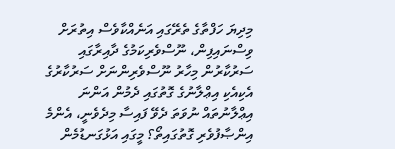މިދިޔަ ހަފްތާގެ ތެރޭގައި އަނެއްކާވެސް އިތުރަށް ވިސްނައިފިން، ނޫސްވެރިކަމުގެ ދާއިރާގައި ސަރުކާރުން މިހާރު ނޫސްވެރިންނަށް ސަރުކާރުގެ އެކިއެކި އިޢްލާނުގެ ގޮތުގައި ދެމުން އަންނަ އިޢްލާނުތައް ނުވަތަ ދެވޭ ފައިސާ މިދެވެނީ، އެންމެ އިންޞާފުވެރި ގޮތުގައިތޯ؟ މީގައި އަޅުގަނޑުމެން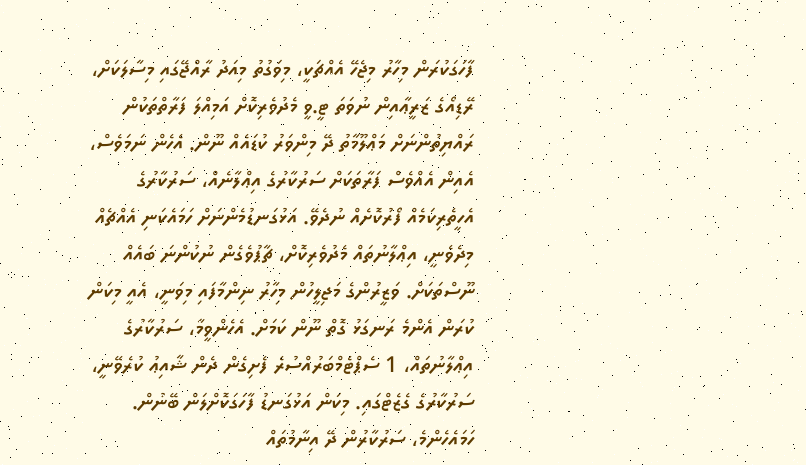ފާހަގަކުރަން މިހާރު މިޖެހޭ އެއްޗަކީ، މިވަގުތު މިއަދު ރާއްޖޭގައި މިސާލަކަށް، ރޭޑިއޯގެ ޒަރީޢާއިން ނުވަތަ ޓީ.ވީ މެދުވެރިކޮށް އަމިއްލަ ފަރާތްތަކުން ރައްޔިތުންނަށް މަޢްލޫމާތު ދޭ މިންވަރު ކުޑައެއް ނޫން. އެހެން ނަމަވެސް، އެއިން އެއްވެސް ފަރާތަކަށް ސަރުކާރުގެ އިޢްލާނެއް، ސަރުކާރުގެ އެހީތެރިކަމެއް ފޯރުކޮށެއް ނުދެވޭ. އަޅުގަނޑުމެންނަށް ހަމައެކަނި އެއްޗެއް މިދެވެނީ، އިޢްލާނުތައް މެދުވެރިކޮށް، ޗާޕުވެގެން ނުކުންނަ ބައެއް ނޫސްތަކަށް. ވަޒީރުންގެ މަޖިލީހުން މިހާރު ނިންމާފައި މިވަނީ، އެއީ މިކަން ކުރަން އެންމެ ރަނގަޅު ގޮތް ނޫން ކަމަށް. އެހެންވީމާ، ސަރުކާރުގެ އިޢްލާނުތައް، 1 ސެޕްޓެމްބަރުއްސުރެ ފެށިގެން ދެން ޝާއިޢު ކުރެވޭނީ، ސަރުކާރުގެ ގެޒެޓްގައި. މިކަން އަޅުގަނޑު ފާހަގަކޮށްލަން ބޭނުން.
ހަމައެހެންމެ، ސަރުކާރުން ދޭ އިނާމުތައް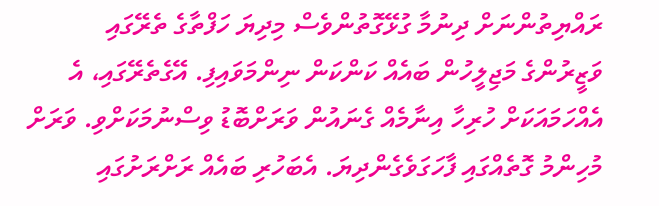ރައްޔިތުންނަށް ދިނުމާ ގުޅޭގޮތުންވެސް މިދިޔަ ހަފްތާގެ ތެރޭގައި ވަޒީރުންގެ މަޖިލީހުން ބައެއް ކަންކަން ނިންމަވައިފި. އޭގެތެރޭގައި، އެ އެއްހަމައަކަށް ހުރިހާ އިނާމެއް ގެނައުން ވަރަށްބޮޑު ވިސްނުމަކަށްވި. ވަރަށް މުހިންމު ގޮތެއްގައި ފާހަގަވެގެންދިޔަ. އެބަހުރި ބައެއް ރަށްރަށުގައި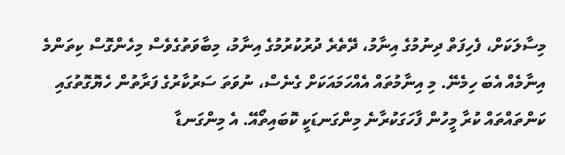މިސާލަކަށް، ފެހިފަތް ދިނުމުގެ އިނާމު، ދޭތެރެ ދުރުކުރުމުގެ އިނާމު، މިބާވަތުގެވެސް މިހެންގޮސް ކިތަންމެ އިނާމެއް އެބަ ހިމެނޭ. މި އިނާމުތައް އެއްހަމައަކަށް ގެނެސް، ނުވަތަ ސަރުކާރުގެ ފަރާތުން ހެޔޮގޮތުގައި ކަންތައްތައް ކުރާ މީހުން ފާހަގަކުރާނެ މިންގަނޑަކީ ކޮބައިތޯއޭ. އެ މިންގަނޑާ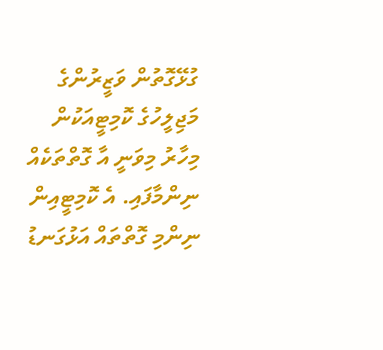ގުޅޭގޮތުން ވަޒީރުންގެ މަޖިލީހުގެ ކޮމިޓީއަކުން މިހާރު މިވަނީ އާ ގޮތްތަކެއް ނިންމާފައި. އެ ކޮމިޓީއިން ނިންމި ގޮތްތައް އަޅުގަނޑު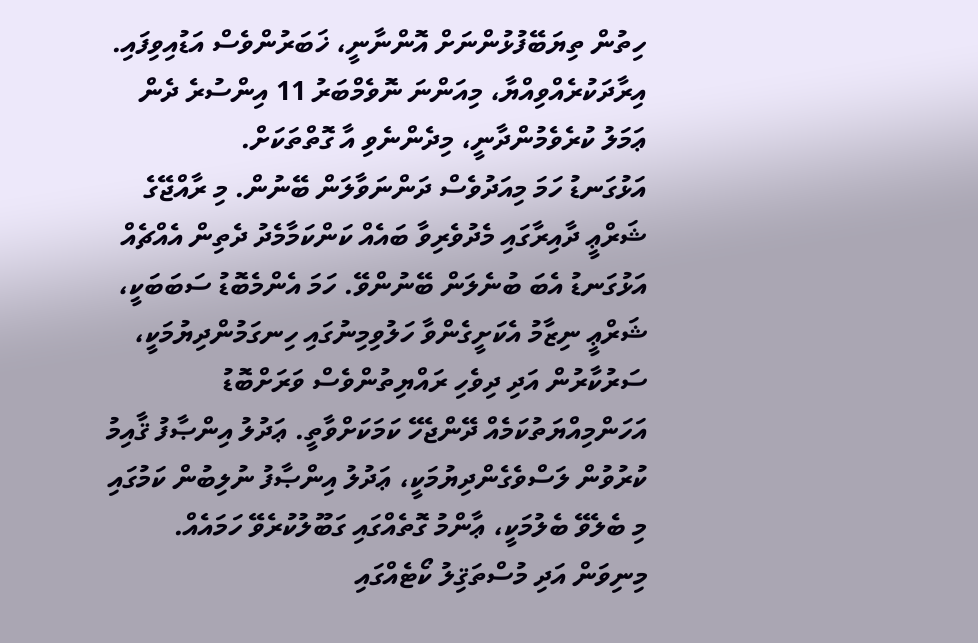ހިތުން ތިޔަބޭފުޅުންނަށް އޮންނާނީ، ޚަބަރުންވެސް އަޑުއިވިފައި. އިރާދަކުރެއްވިއްޔާ، މިއަންނަ ނޮވެމްބަރު 11 އިންސުރެ ދެން ޢަމަލު ކުރެވެމުންދާނީ، މިދެންނެވި އާ ގޮތްތަކަށް.
އަޅުގަނޑު ހަމަ މިއަދުވެސް ދަންނަވާލަން ބޭނުން. މި ރާއްޖޭގެ ޝަރްޢީ ދާއިރާގައި މެދުވެރިވާ ބައެއް ކަންކަމާމެދު ދެތިން އެއްޗެއް އަޅުގަނޑު އެބަ ބުނެލަން ބޭނުންވޭ. ހަމަ އެންމެބޮޑު ސަބަބަކީ، ޝަރްޢީ ނިޒާމު އެކަށީގެންވާ ހަލުވިމިނުގައި ހިނގަމުންދިޔުމަކީ، ސަރުކާރުން އަދި ދިވެހި ރައްޔިތުންވެސް ވަރަށްބޮޑު އަހަންމިއްޔަތުކަމެއް ދޭންޖެހޭ ކަމަކަށްވާތީ. ޢަދުލު އިންޞާފު ޤާއިމު ކުރުވުން ލަސްވެގެންދިޔުމަކީ، ޢަދުލު އިންޞާފު ނުލިބުން ކަމުގައި މި ބެލެވޭ ބެލުމަކީ، ޢާންމު ގޮތެއްގައި ގަބޫލުކުރެވޭ ހަމައެއް.
މިނިވަން އަދި މުސްތަޤިލު ކޯޓެއްގައި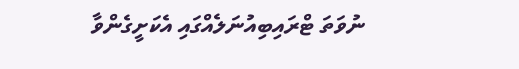ނުވަތަ ޓްރައިބިއުނަލެއްގައި އެކަށީގެންވާ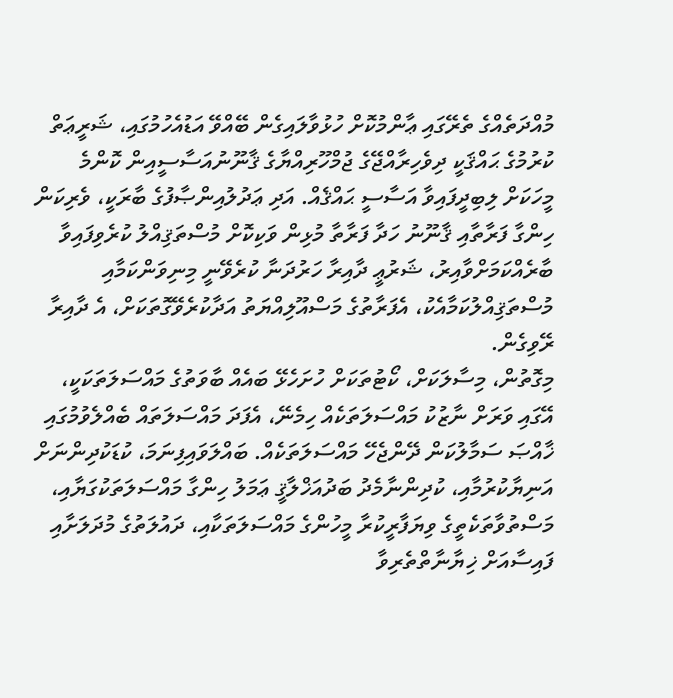މުއްދަތެއްގެ ތެރޭގައި ޢާންމުކޮށް ހުޅުވާލައިގެން ބޭއްވޭ އަޑުއެހުމުގައި، ޝަރީޢަތް ކުރުމުގެ ޙައްޤަކީ ދިވެހިރާއްޖޭގެ ޖުމްހޫރިއްޔާގެ ޤާނޫނުއަސާސީއިން ކޮންމެ މީހަކަށް ލިބިދީފައިވާ އަސާސީ ޙައްޤެއް. އަދި ޢަދުލުއިންޞާފުގެ ބާރަކީ، ވެރިކަން ހިންގާ ފަރާތާއި ޤާނޫނު ހަދާ ފަރާތާ މުޅިން ވަކިކޮށް މުސްތަޤިއްލު ކުރެވިފައިވާ ބާރެއްކަމަށްވާއިރު، ޝަރުޢީ ދާއިރާ ހަރުދަނާ ކުރެވޭނީ މިނިވަންކަމާއި މުސްތަޤިއްލުކަމާއެކު، އެފަރާތުގެ މަސްއޫލިއްޔަތު އަދާކުރެވޭގޮތަކަށް، އެ ދާއިރާ ރޭވިގެން.
މިގޮތުން، މިސާލަކަށް، ކޯޓުތަކަށް ހުށަހެޅޭ ބައެއް ބާވަތުގެ މައްސަލަތަކަކީ، އޭގައި ވަރަށް ނާޒުކު މައްސަލަތަކެއް ހިމެނޭ، އެފަދަ މައްސަލަތައް ބެއްލެވުމުގައި ޚާއްޞަ ސަމާލުކަން ދޭންޖެހޭ މައްސަލަތަކެއް. ބައްލަވައިފިނަމަ، ކުޑަކުދިންނަށް އަނިޔާކުރުމާއި، ކުދިންނާމެދު ބަދުއަޚްލާޤީ ޢަމަލު ހިންގާ މައްސަލަތަކުގަޔާއި، މަސްތުވާތަކެތީގެ ވިޔަފާރީކުރާ މީހުންގެ މައްސަލަތަކާއި، ދައުލަތުގެ މުދަލަށާއި ފައިސާއަށް ޚިޔާނާތްތެރިވާ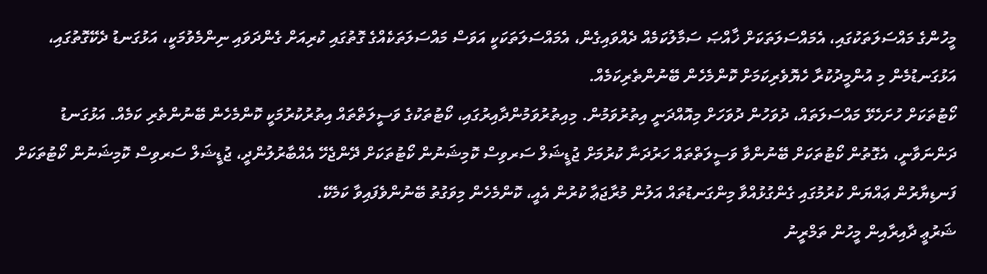މީހުންގެ މައްސަލަތަކުގައި، އެމައްސަލަތަކަށް ޚާއްޞަ ސަމާލުކަމެއް ދެއްވައިގެން، އެމައްސަލަތަކަކީ އަވަސް މައްސަލަތަކެއްގެ ގޮތުގައި ކުރިއަށް ގެންދަވައި ނިންމެވުމަކީ، އަޅުގަނޑު ދެކޭގޮތުގައި، އަޅުގަނޑުމެން މި އުންމީދުކުރާ ހެޔޮވެރިކަމަށް ކޮންމެހެން ބޭނުންތެރިކަމެއް.
ކޯޓުތަކަށް ހުށަހެޅޭ މައްސަލަތައް، ދުވަހުން ދުވަހަށް މިއޮއްދަނީ އިތުރުވަމުން. މިއިތުރުވަމުންދާއިރުގައި، ކޯޓުތަކުގެ ވަސީލަތްތައް އިތުރުކުރުމަކީ ކޮންމެހެން ބޭނުންތެރި ކަމެއް. އަޅުގަނޑު ދަންނަވާނީ، އެގޮތުން ކޯޓުތަކަށް ބޭނުންވާ ވަސީލަތްތައް ހަރުދަނާ ކުރުމަށް ޖުޑީޝަލް ސަރވިސް ކޮމިޝަނުން ކޯޓުތަކަށް ދޭންޖެހޭ އެއްބާރުލުންދީ، ޖުޑީޝަލް ސަރވިސް ކޮމިޝަނުން ކޯޓުތަކަށް ފަނޑިޔާރުން ޢައްޔަން ކުރުމުގައި ގެންގުޅުއްވާ މިންގަނޑުތައް އަލުން މުރާޖަޢާ ކުރުން އެއީ، ކޮންމެހެން މިވަގުތު ބޭނުންވެފައިވާ ކަމެކޭ.
ޝަރުޢީ ދާއިރާއިން މީހުން ތަމްރީނު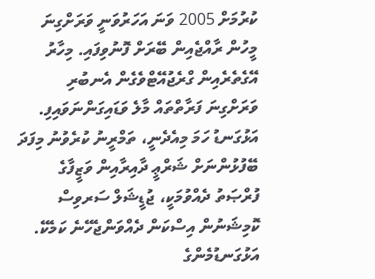ކުރުމަށް 2005 ވަނަ އަހަރުވަނީ ވަރަށްގިނަ މީހުން ރާއްޖެއިން ބޭރަށް ފޮނުވިފައި. މިހާރު އޭގެތެރެއިން ގްރެޖުއޭޓްވެގެން އެނބުރި ވަރަށްގިނަ ފަރާތްތައް މާލެ ވަޑައިގަންނަވައިފި. އަޅުގަނޑު ހަމަ މިއެދެނީ، ތަމްރީނު ކުރެވުނު މިފަދަ ބޭފުޅުންނަށް ޝަރްޢީ ދާއިރާއިން ވަޒީފާގެ ފުރްޞަތު ދެއްވުމަކީ، ޖުޑީޝަލް ސަރވިސް ކޮމިޝަނުން އިސްކަން ދެއްވަންޖެހޭނެ ކަމެކޭ. އަޅުގަނޑުމެންގެ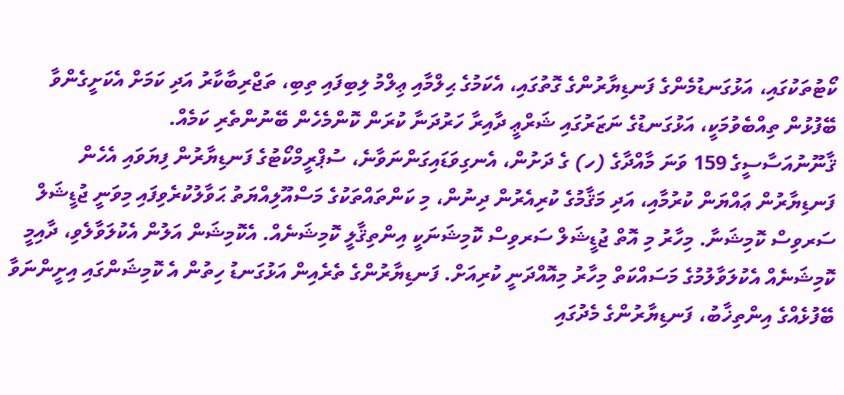ކޯޓުތަކުގައި، އަޅުގަނޑުމެންގެ ފަނޑިޔާރުންގެ ގޮތުގައި، އެކަމުގެ ޙިލްމާއި ޢިލްމު ލިބިފައި ތިބި، ތަޖްރިބާކާރު އަދި ކަމަށް އެކަށީގެންވާ ބޭފުޅުން ތިއްބެވުމަކީ، އަޅުގަނޑުގެ ނަޒަރުގައި ޝަރްޢީ ދާއިރާ ހަރުދަނާ ކުރަން ކޮންމެހެން ބޭނުންތެރި ކަމެއް.
ޤާނޫނުއަސާސީގެ 159 ވަނަ މާއްދާގެ (ހ) ގެ ދަށުން، އެނގިވަޑައިގަންނަވާނެ، ސުޕްރީމްކޯޓުގެ ފަނޑިޔާރުން ފިޔަވައި އެހެން ފަނޑިޔާރުން ޢައްޔަން ކުރުމާއި، އަދި މަޤާމުގެ ކުރިއެރުން ދިނުން، މި ކަންތައްތަކުގެ މަސްއޫލިއްޔަތު ޙަވާލުކުރެވިފައި މިވަނީ ޖުޑީޝަލް ސަރވިސް ކޮމިޝަނާ. މިހާރު މި އޮތް ޖުޑީޝަލް ސަރވިސް ކޮމިޝަނަކީ އިންތިޤާލީ ކޮމިޝަނެއް. އެކޮމިޝަން އަލުން އެކުލަވާލެވި، ދާއިމީ ކޮމިޝަނެއް އެކުލަވާލުމުގެ މަސައްކަތް މިހާރު މިއޮއްދަނީ ކުރިއަށް. ފަނޑިޔާރުންގެ ތެރެއިން އަޅުގަނޑު ހިތުން އެ ކޮމިޝަންގައި އިށީންނަވާ ބޭފުޅެއްގެ އިންތިޚާބު، ފަނޑިޔާރުންގެ މެދުގައި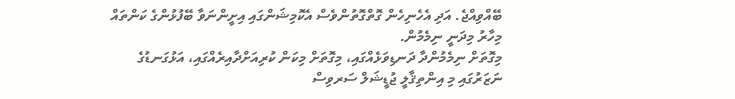ބޭއްވިއްޖެ. އަދި އެހެނިހެން ގޮތްގޮތުންވެސް އެކޮމިޝަންގައި އިށީންނަވާ ބޭފުޅުންގެ ކަންތައް މިހާރު މިދަނީ ނިމެމުން.
މިގޮތަށް ނިމެމުންދާ ދަނޑިވަޅެއްގައި، މިގޮތަށް މިކަން ކުރިއަށްދާއިރެއްގައި، އަޅުގަނޑުގެ ނަޒަރުގައި މި އިންތިޤާލީ ޖުޑީޝަލް ސަރވިސް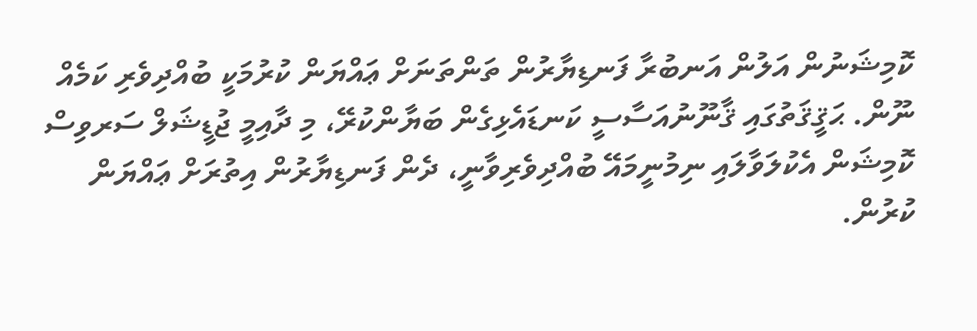ކޮމިޝަނުން އަލުން އަނބުރާ ފަނޑިޔާރުން ތަންތަނަށް ޢައްޔަން ކުރުމަކީ ބުއްދިވެރި ކަމެއް ނޫން. ޙަޤީޤަތުގައި ޤާނޫނުއަސާސީ ކަނޑައެޅިގެން ބަޔާންކުރޭ، މި ދާއިމީ ޖުޑީޝަލް ސަރވިސް ކޮމިޝަން އެކުލަވާލައި ނިމުނީމައޭ ބުއްދިވެރިވާނީ، ދެން ފަނޑިޔާރުން އިތުރަށް ޢައްޔަން ކުރުން.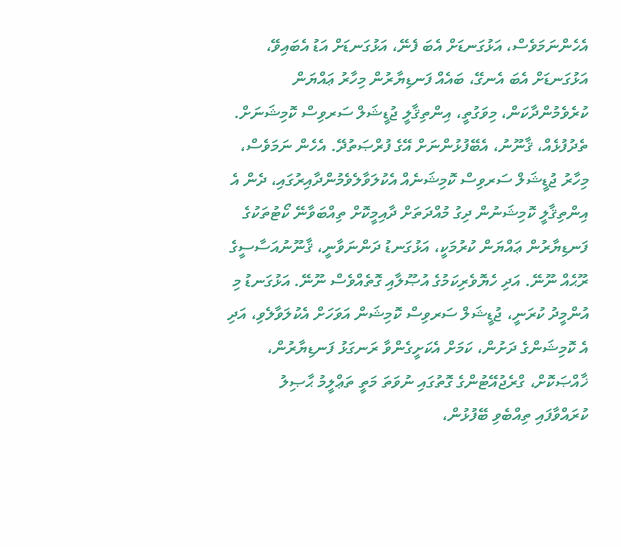އެހެންނަމަވެސް، އަޅުގަނޑަށް އެބަ ފެނޭ، އަޅުގަނޑަށް އަޑު އެބައިވޭ، އަޅުގަނޑަށް އެބަ އެނގޭ، ބައެއް ފަނޑިޔާރުން މިހާރު ޢައްޔަން ކުރެވެމުންދާކަން، މިވަގުތީ، އިންތިޤާލީ ޖުޑީޝަލް ސަރވިސް ކޮމިޝަނަށް. ތެދުފުޅެއް، ޤާނޫނު، އެބޭފުޅުންނަށް އޭގެ ފުރްޞަތުދޭ. އެހެން ނަމަވެސް، މިހާރު ޖުޑީޝަލް ސަރވިސް ކޮމިޝަނެއް އެކުލަވާލެވެމުންދާއިރުގައި، ދެން އެ އިންތިޤާލީ ކޮމިޝަނުން ދިގު މުއްދަތަށް ދާއިމީކޮށް ތިއްބަވާނޭ ކޯޓުތަކުގެ ފަނޑިޔާރުން ޢައްޔަން ކުރުމަކީ، އަޅުގަނޑު ދަންނަވާނީ، ޤާނޫނުއަސާސީގެ ރޫޙެއް ނޫނޭ. އަދި ހެޔޮވެރިކަމުގެ އުޞޫލާއި ގޮތެއްވެސް ނޫނޭ. އަޅުގަނޑު މި އުންމީދު ކުރަނީ، ޖުޑީޝަލް ސަރވިސް ކޮމިޝަން އަވަހަށް އެކުލަވާލެވި، އަދި އެ ކޮމިޝަންގެ ދަށުން، ކަމަށް އެކަށީގެންވާ ރަނގަޅު ފަނޑިޔާރުން، ޚާއްޞަކޮށް، ގްރެޖުއޭޓުންގެ ގޮތުގައި ނުވަތަ މަތީ ތަޢްލީމު ޙާޞިލު ކުރައްވާފައި ތިއްބެވި ބޭފުޅުން،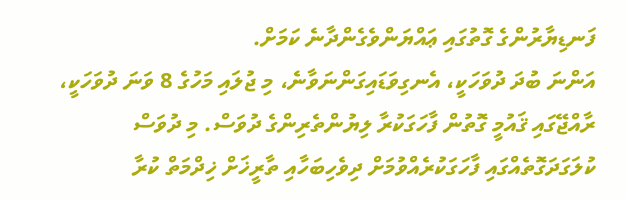ފަނޑިޔާރުންގެ ގޮތުގައި ޢައްޔަންވެގެންދާނެ ކަމަށް.
އަންނަ ބުދަ ދުވަހަކީ، އެނގިވަޑައިގަންނަވާނެ، މި ޖުލައި މަހުގެ 8 ވަނަ ދުވަހަކީ، ރާއްޖޭގައި ޤައުމީ ގޮތުން ފާހަގަކުރާ ލިޔުންތެރިންގެ ދުވަސް. މި ދުވަސް ކުލަގަދަގޮތެއްގައި ފާހަގަކުރެއްވުމަށް ދިވެހިބަހާއި ތާރީޚަށް ޚިދްމަތް ކުރާ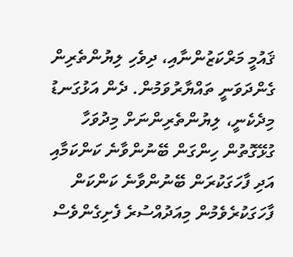ޤައުމީ މަރްކަޒުންނާއި، ދިވެހި ލިޔުންތެރިން ގެންދަވަނީ ތައްޔާރުވަމުން. ދެން އަޅުގަނޑު މިދެކެނީ، ލިޔުންތެރިންނަށް މިދުވަހާ ގުޅޭގޮތުން ހިންގަން ބޭނުންވާނެ ކަންކަމާއި އަދި ފާހަގަކުރަން ބޭނުންވާނެ ކަންކަން ފާހަގަކުރެވެމުން މިއަދުއްސުރެ ފެށިގެންވެސް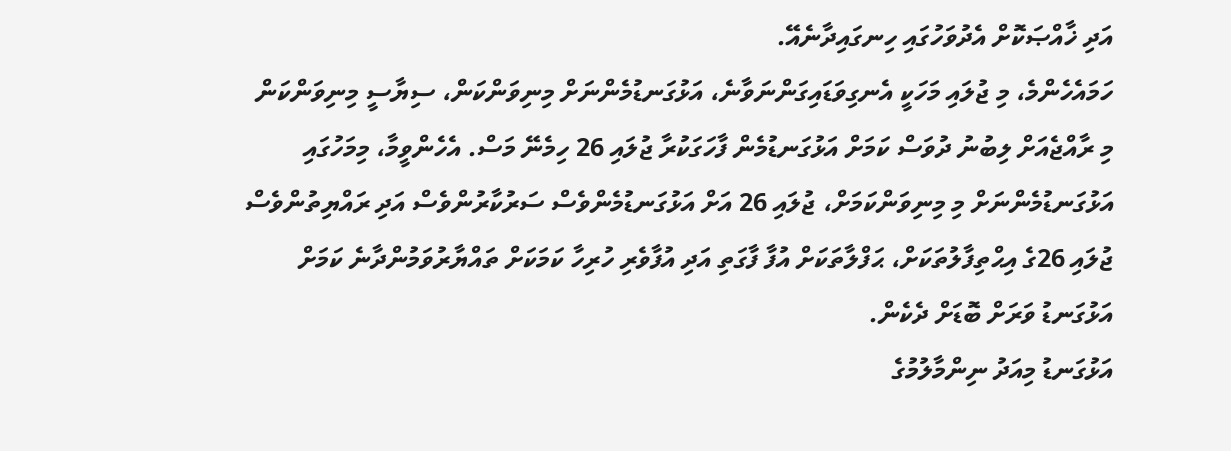އަދި ޚާއްޞަކޮށް އެދުވަހުގައި ހިނގައިދާނެއޭ.
ހަމައެހެންމެ، މި ޖުލައި މަހަކީ އެނގިވަޑައިގަންނަވާނެ، އަޅުގަނޑުމެންނަށް މިނިވަންކަން، ސިޔާސީ މިނިވަންކަން މި ރާއްޖެއަށް ލިބުނު ދުވަސް ކަމަށް އަޅުގަނޑުމެން ފާހަގަކުރާ ޖުލައި 26 ހިމެނޭ މަސް. އެހެންވީމާ، މިމަހުގައި އަޅުގަނޑުމެންނަށް މި މިނިވަންކަމަށް، ޖުލައި 26 އަށް އަޅުގަނޑުމެންވެސް ސަރުކާރުންވެސް އަދި ރައްޔިތުންވެސް ޖުލައި 26ގެ އިޙްތިފާލުތަކަށް، ޙަފްލާތަކަށް އުފާ ފާގަތި އަދި އުފާވެރި ހުރިހާ ކަމަކަށް ތައްޔާރުވަމުންދާނެ ކަމަށް އަޅުގަނޑު ވަރަށް ބޮޑަށް ދެކެން.
އަޅުގަނޑު މިއަދު ނިންމާލުމުގެ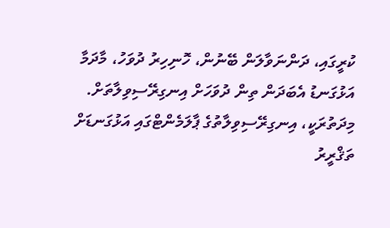ކުރީގައި، ދަންނަވާލަން ބޭނުން، ހޮނިހިރު ދުވަހު، މާދަމާ އަޅުގަނޑު އެބަދަން ތިން ދުވަހަށް އިނގިރޭސިވިލާތަށް. މިދަތުރަކީ، އިނގިރޭސިވިލާތުގެ ޕާލަމެންޓްގައި އަޅުގަނޑަށް ތަޤްރީރު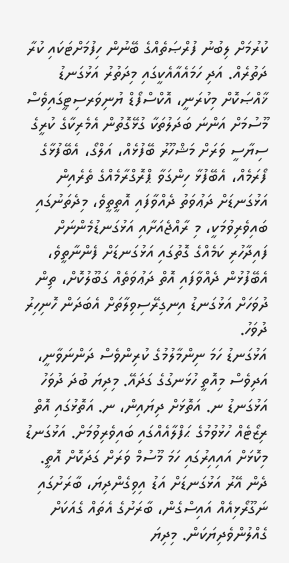ކުރުމަށް ލިބުނު ފުރްޞަތެއްގެ ބޭނުން ހިފުމަށްޓަކައި ކުރާ ދަތުރެއް. އަދި ހަމައެއާއެކީގައި މިދަތުރު އަޅުގަނޑު ޚާއްޞަކޮށް މިކުރަނީ، އޮކްސްފޯޑް ޔުނިވަރސިޓީގައިވެސް މޫސުމަށް އަންނަ ބަދަލުތަކާ ގުޅޭގޮތުން އެމެރިކާގެ ކުރީގެ ސިޔާސީ ވަރަށް މަޝްހޫރު ބޭފުޅެއް، އަލްގޯ، އެބޭފުޅާގެ ފޯރަމެއް، އެބޭފުޅާ ހިންގަވާ ޕްރޮގްރާމެއްގެ ތެރެއިން އަޅުގަނޑަށް ދަޢުވަތު ދެއްވާފައި އޮތީތީވެ، މިދެތަނުގައި ބައިވެރިވުމަކީ، މި ރާއްޖެއަށާއި އަޅުގަނޑުމެންނަށް ފައިދާހުރި ކަމެއްގެ ގޮތުގައި އަޅުގަނޑަށް ފެންނާތީވެ، އެބޭފުޅުން ދެއްވާފައި އޮތް ދަޢުވަތެއް ގަބޫލުކޮށް، ތިން ދުވަހަށް އަޅުގަނޑު އިނގިރޭސިވިލާތަށް އެބަދަން ހޮނިހިރު ދުވަހު.
އަޅުގަނޑު ހަމަ ނިންމާލުމުގެ ކުރިންވެސް ދަންނަވާނީ، އަދިވެސް މިއޮތީ ހުޅަނގުގެ ގަދައޭ. މިދިޔަ ބުދަ ދުވަހު އަޅުގަނޑު ނ. އަތޮޅަށް ދިޔައިން، ނ. އަތޮޅުގައި އޮތް ރިޒޯޓެއް ހުޅުވުމުގެ ޙަފްލާއެއްގައި ބައިވެރިވުމަށް. އަޅުގަނޑު މިކޮޅަށް އައިއިރުގައި ހަމަ މޫސުމް ވަރަށް ގަދަކޮށް އޮތީ. ދެން އޭރު އަޅުގަނޑަށް އަޑު އިވިގެންދިޔަ، ބާރަށުގައި ނަގޫރޯޅިއެއް އައިސްގެން، ބާރަށުގެ އެތައް ގެއަކަށް ގެއްލުންވެދިޔަކަން. މިދިޔަ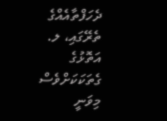ދެހަފްތާއެއްގެ ތެރޭގައި، ލ. އަތޮޅުގެ ގެތަކަކަށްވެސް މިވަނީ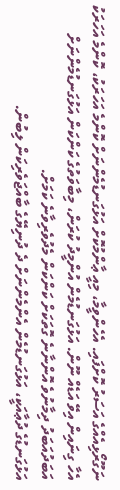ނަގޫރޯޅިއެއްގެ އަސަރު ކޮށްފައި. އެހެންވީމާ، މިއީ ޢާންމުކޮށް އަޅުގަނޑުމެންނަށް ކޮންމެ އަހަރަކު، ކޮންމެ އަހަރަކު އެހާ ގިނައިން އިވޭ އަޑެއް ނޫން. އަޅުގަނޑުމެން އުންމީދު ކުރަން، މިބާވަތުގެ ކަންކަން އަޅުގަނޑުމެންނަށް އަބަދުއަބަދު ދިމާނުވެ އޮންނާނެ ގޮތަކަށް ކަންކަން މެދުވެރިވާނެ ކަމަށް.
އަޅުގަނޑުގެ ދުޢާއަކީ، އަޅުގަނޑުމެން އެންމެންނަށް ދެ ދުނިޔޭގެ ބާއްޖަވެރިކަން ލިބުން.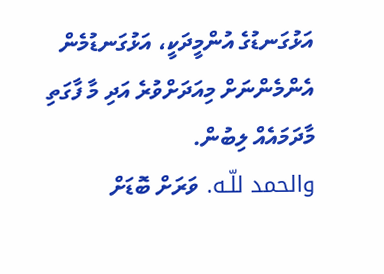އަޅުގަނޑުގެ އުންމީދަކީ، އަޅުގަނޑުމެން އެންމެންނަށް މިއަދަށްވުރެ އަދި މާ ފާގަތި މާދަމައެއް ލިބުން.
والحمد للّـه. ވަރަށް ބޮޑަށް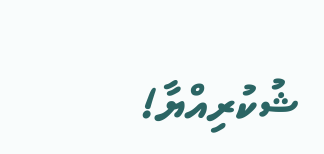ޝުކުރިއްޔާ!